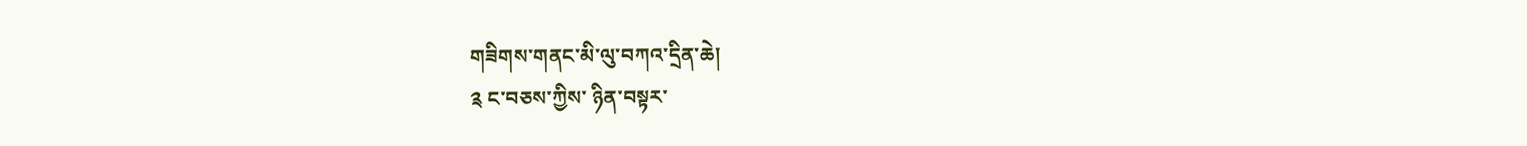གཟིགས་གནང་མི་ལུ་བཀའ་དྲིན་ཆེ།
༉ ང་བཅས་ཀྱིས་ ཉིན་བསྟར་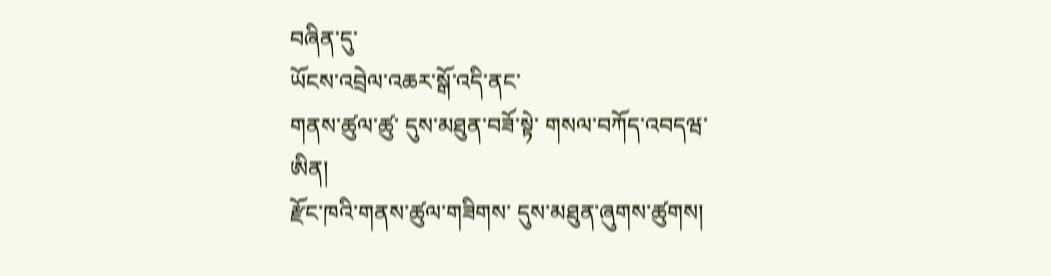བཞིན་དུ་
ཡོངས་འབྲེལ་འཆར་སྒོ་འདི་ནང་
གནས་ཚུལ་ཚུ་ དུས་མཐུན་བཟོ་སྟེ་ གསལ་བཀོད་འབདཝ་ཨིན།
རྫོང་ཁའི་གནས་ཚུལ་གཟིགས་ དུས་མཐུན་ཞུགས་ཚུགས།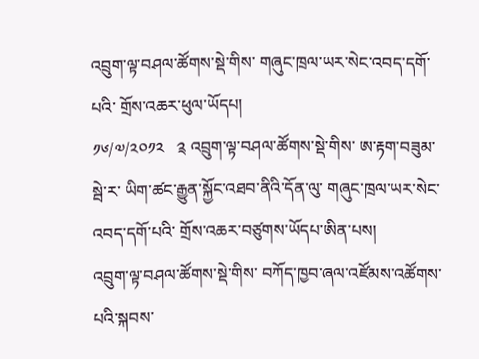འབྲུག་ལྟ་བཤལ་ཚོགས་སྡེ་གིས་ གཞུང་ཁྲལ་ཡར་སེང་འབད་དགོ་པའི་ གྲོས་འཆར་ཕུལ་ཡོདཔ།
༡༦/༧/༢༠༡༢   ༉ འབྲུག་ལྟ་བཤལ་ཚོགས་སྡེ་གིས་ ཨ་རྟག་བཟུམ་སྦེ་ར་ ཡིག་ཚང་རྒྱུན་སྐྱོང་འཐབ་ནིའི་དོན་ལུ་ གཞུང་ཁྲལ་ཡར་སེང་འབད་དགོ་པའི་ གྲོས་འཆར་བཙུགས་ཡོདཔ་ཨིན་པས།
འབྲུག་ལྟ་བཤལ་ཚོགས་སྡེ་གིས་ བཀོད་ཁྱབ་ཞལ་འཛོམས་འཚོགས་པའི་སྐབས་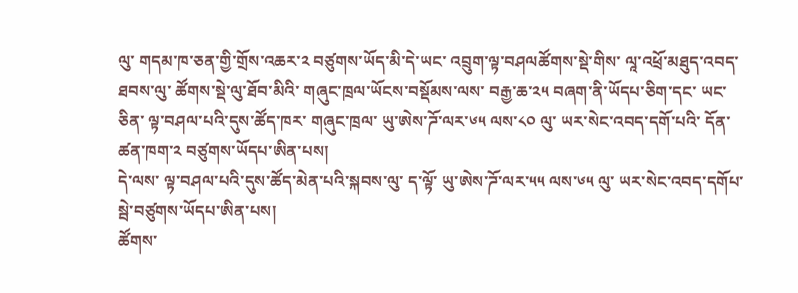ལུ་ གདམ་ཁ་ཅན་གྱི་གྲོས་འཆར་༢ བཙུགས་ཡོད་མི་དེ་ཡང་ འབྲུག་ལྟ་བཤལཚོགས་སྡེ་གིས་ ལཱ་འཕྲོ་མཐུད་འབད་ཐབས་ལུ་ ཚོགས་སྡེ་ལུ་ཐོབ་མིའི་ གཞུང་ཁྲལ་ཡོངས་བསྡོམས་ལས་ བརྒྱ་ཆ་༢༥ བཞག་ནི་ཡོདཔ་ཅིག་དང་ ཡང་ཅིན་ ལྟ་བཤལ་པའི་དུས་ཚོད་ཁར་ གཞུང་ཁྲལ་ ཡུ་ཨེས་ཌོ་ལར་༦༥ ལས་༨༠ ལུ་ ཡར་སེང་འབད་དགོ་པའི་ དོན་ཚན་ཁག་༢ བཙུགས་ཡོདཔ་ཨིན་པས།
དེ་ལས་ ལྟ་བཤལ་པའི་དུས་ཚོད་མེན་པའི་སྐབས་ལུ་ ད་ལྟོ་ ཡུ་ཨེས་ཌོ་ལར་༥༥ ལས་༦༥ ལུ་ ཡར་སེང་འབད་དགོཔ་སྦེ་བཙུགས་ཡོདཔ་ཨིན་པས།
ཚོགས་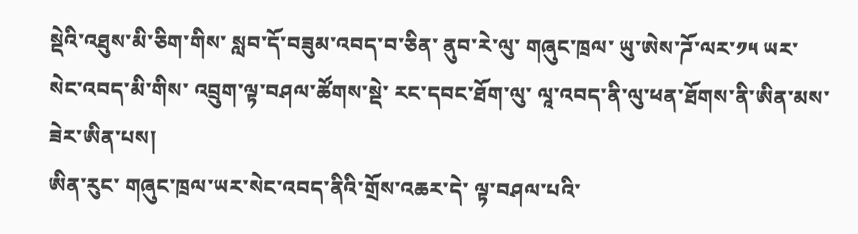སྡེའི་འཐུས་མི་ཅིག་གིས་ སླབ་དོ་བཟུམ་འབད་བ་ཅིན་ ནུབ་རེ་ལུ་ གཞུང་ཁྲལ་ ཡུ་ཨེས་ཌོ་ལར་༡༥ ཡར་སེང་འབད་མི་གིས་ འབྲུག་ལྟ་བཤལ་ཚོགས་སྡེ་ རང་དབང་ཐོག་ལུ་ ལཱ་འབད་ནི་ལུ་ཕན་ཐོགས་ནི་ཨིན་མས་ཟེར་ཨིན་པས།
ཨིན་རུང་ གཞུང་ཁྲལ་ཡར་སེང་འབད་ནིའི་གྲོས་འཆར་དེ་ ལྟ་བཤལ་པའི་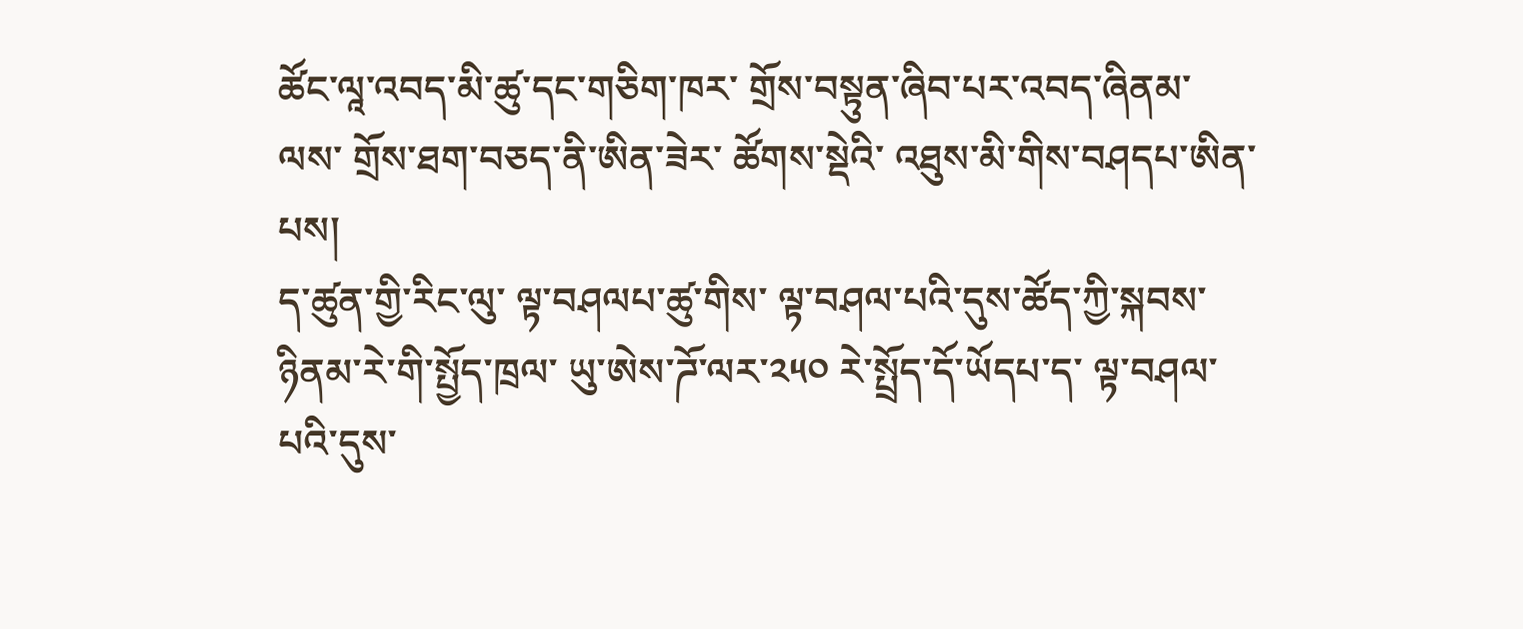ཚོང་ལཱ་འབད་མི་ཚུ་དང་གཅིག་ཁར་ གྲོས་བསྟུན་ཞིབ་པར་འབད་ཞིནམ་ལས་ གྲོས་ཐག་བཅད་ནི་ཨིན་ཟེར་ ཚོགས་སྡེའི་ འཐུས་མི་གིས་བཤདཔ་ཨིན་པས།
ད་ཚུན་གྱི་རིང་ལུ་ ལྟ་བཤལཔ་ཚུ་གིས་ ལྟ་བཤལ་པའི་དུས་ཚོད་ཀྱི་སྐབས་ ཉིནམ་རེ་གི་སྤྱོད་ཁྲལ་ ཡུ་ཨེས་ཌོ་ལར་༢༥༠ རེ་སྤྲོད་དོ་ཡོདཔ་ད་ ལྟ་བཤལ་པའི་དུས་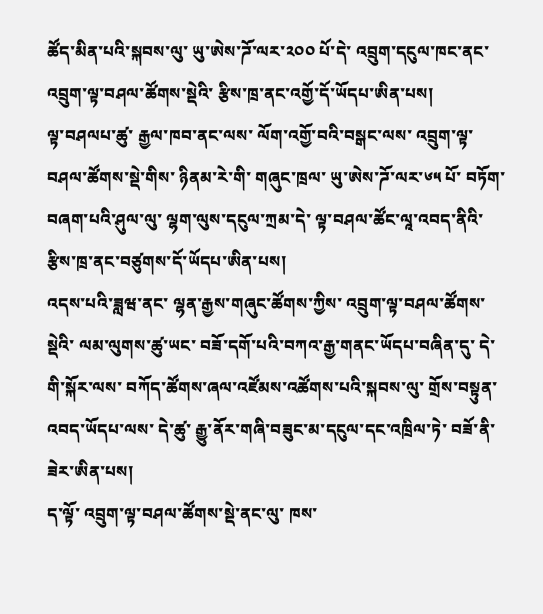ཚོད་མིན་པའི་སྐབས་ལུ་ ཡུ་ཨེས་ཌོ་ལར་༢༠༠ པོ་དེ་ འབྲུག་དངུལ་ཁང་ནང་ འབྲུག་ལྟ་བཤལ་ཚོགས་སྡེའི་ རྩིས་ཁྲ་ནང་འགྱོ་དོ་ཡོདཔ་ཨིན་པས།
ལྟ་བཤལཔ་ཚུ་ རྒྱལ་ཁབ་ནང་ལས་ ལོག་འགྱོ་བའི་བསྒང་ལས་ འབྲུག་ལྟ་བཤལ་ཚོགས་སྡེ་གིས་ ཉིནམ་རེ་གི་ གཞུང་ཁྲལ་ ཡུ་ཨེས་ཌོ་ལར་༦༥ པོ་ བཏོག་བཞག་པའི་ཤུལ་ལུ་ ལྷག་ལུས་དངུལ་ཀྲམ་དེ་ ལྟ་བཤལ་ཚོང་ལཱ་འབད་ནིའི་ རྩིས་ཁྲ་ནང་བཙུགས་དོ་ཡོདཔ་ཨིན་པས།
འདས་པའི་ཟླཝ་ནང་ ལྷན་རྒྱས་གཞུང་ཚོགས་ཀྱིས་ འབྲུག་ལྟ་བཤལ་ཚོགས་སྡེའི་ ལམ་ལུགས་ཚུ་ཡང་ བཟོ་དགོ་པའི་བཀའ་རྒྱ་གནང་ཡོདཔ་བཞིན་དུ་ དེ་གི་སྐོར་ལས་ བཀོད་ཚོགས་ཞལ་འཛོམས་འཚོགས་པའི་སྐབས་ལུ་ གྲོས་བསྟུན་འབད་ཡོདཔ་ལས་ དེ་ཚུ་ རྒྱུ་ནོར་གཞི་བཟུང་མ་དངུལ་དང་འཁྲིལ་ཏེ་ བཟོ་ནི་ཟེར་ཨིན་པས།
ད་ལྟོ་ འབྲུག་ལྟ་བཤལ་ཚོགས་སྡེ་ནང་ལུ་ ཁས་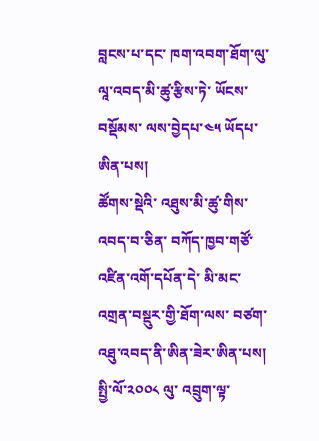བླངས་པ་དང་ ཁག་འབག་ཐོག་ལུ་ ལཱ་འབད་མི་ཚུ་རྩིས་ཏེ་ ཡོངས་བསྡོམས་ ལས་བྱེདཔ་༤༥ ཡོདཔ་ཨིན་པས།
ཚོགས་སྡེའི་ འཐུས་མི་ཚུ་གིས་འབད་བ་ཅིན་ བཀོད་ཁྱབ་གཙོ་འཛིན་འགོ་དཔོན་དེ་ མི་མང་འགྲན་བསྡུར་གྱི་ཐོག་ལས་ བཙག་འཐུ་འབད་ནི་ཨིན་ཟེར་ཨིན་པས།
སྤྱི་ལོ་༢༠༠༨ ལུ་ འབྲུག་ལྟ་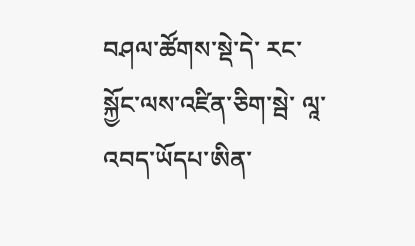བཤལ་ཚོགས་སྡེ་དེ་ རང་སྐྱོང་ལས་འཛིན་ཅིག་སྦེ་ ལཱ་འབད་ཡོདཔ་ཨིན་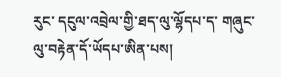རུང་ དངུལ་འབྲེལ་གྱི་ཐད་ལུ་ལྷོདཔ་ད་ གཞུང་ལུ་བརྟེན་དོ་ཡོདཔ་ཨིན་པས།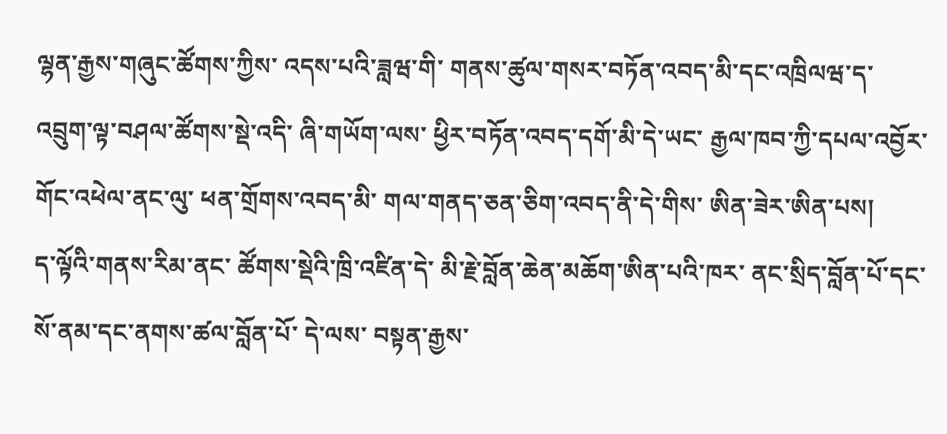ལྷན་རྒྱས་གཞུང་ཚོགས་ཀྱིས་ འདས་པའི་ཟླཝ་གི་ གནས་ཚུལ་གསར་བཏོན་འབད་མི་དང་འཁྲིལཝ་ད་ འབྲུག་ལྟ་བཤལ་ཚོགས་སྡེ་འདི་ ཞི་གཡོག་ལས་ ཕྱིར་བཏོན་འབད་དགོ་མི་དེ་ཡང་ རྒྱལ་ཁབ་ཀྱི་དཔལ་འབྱོར་གོང་འཕེལ་ནང་ལུ་ ཕན་གྲོགས་འབད་མི་ གལ་གནད་ཅན་ཅིག་འབད་ནི་དེ་གིས་ ཨིན་ཟེར་ཨིན་པས།
ད་ལྟོའི་གནས་རིམ་ནང་ ཚོགས་སྡེའི་ཁྲི་འཛིན་དེ་ མི་རྗེ་བློན་ཆེན་མཆོག་ཨིན་པའི་ཁར་ ནང་སྲིད་བློན་པོ་དང་ སོ་ནམ་དང་ནགས་ཚལ་བློན་པོ་ དེ་ལས་ བསྟན་རྒྱས་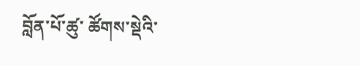བློན་པོ་ཚུ་ ཚོགས་སྡེའི་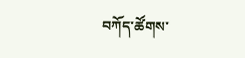བཀོད་ཚོགས་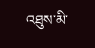འཐུས་མི་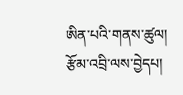ཨིན་པའི་གནས་ཚུལ།
རྩོམ་འབྲི་ལས་བྱེདཔ།